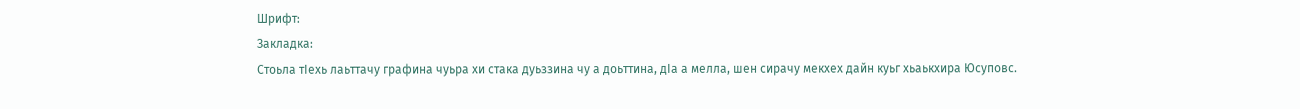Шрифт:
Закладка:
Стоьла тІехь лаьттачу графина чуьра хи стака дуьззина чу а доьттина, дІа а мелла, шен сирачу мекхех дайн куьг хьаькхира Юсуповс.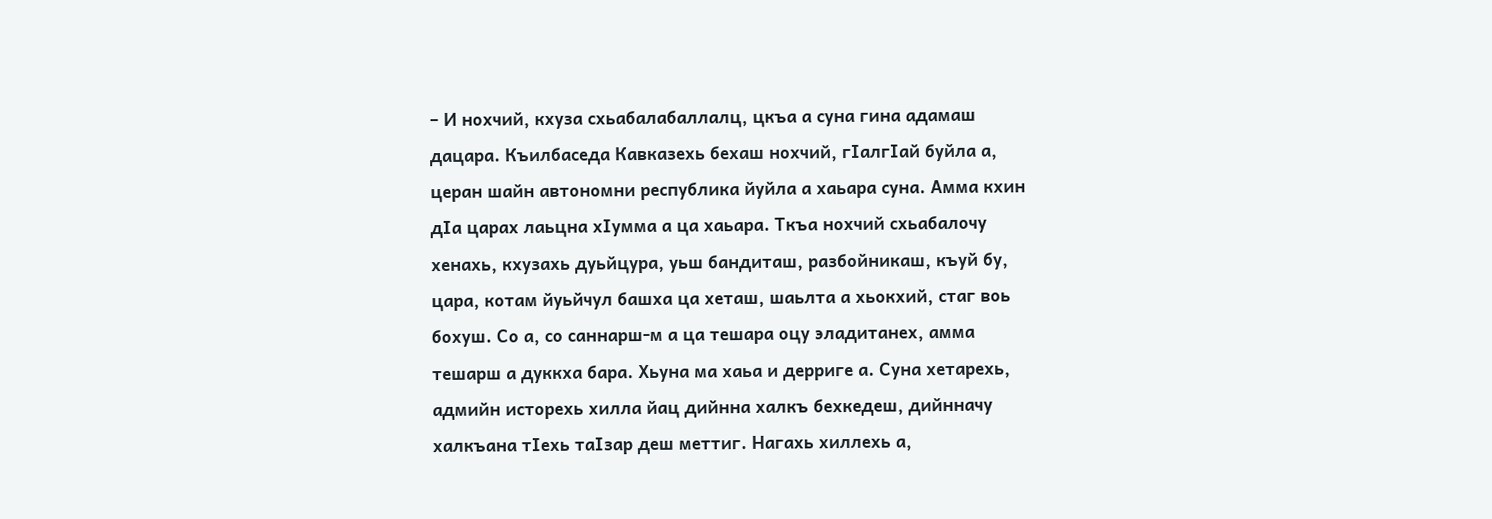– И нохчий, кхуза схьабалабаллалц, цкъа а суна гина адамаш дацара. Къилбаседа Кавказехь бехаш нохчий, гІалгІай буйла а, церан шайн автономни республика йуйла а хаьара суна. Амма кхин дІа царах лаьцна хІумма а ца хаьара. Ткъа нохчий схьабалочу хенахь, кхузахь дуьйцура, уьш бандиташ, разбойникаш, къуй бу, цара, котам йуьйчул башха ца хеташ, шаьлта а хьокхий, стаг воь бохуш. Со а, со саннарш-м а ца тешара оцу эладитанех, амма тешарш а дуккха бара. Хьуна ма хаьа и дерриге а. Суна хетарехь, адмийн исторехь хилла йац дийнна халкъ бехкедеш, дийнначу халкъана тІехь таІзар деш меттиг. Нагахь хиллехь а,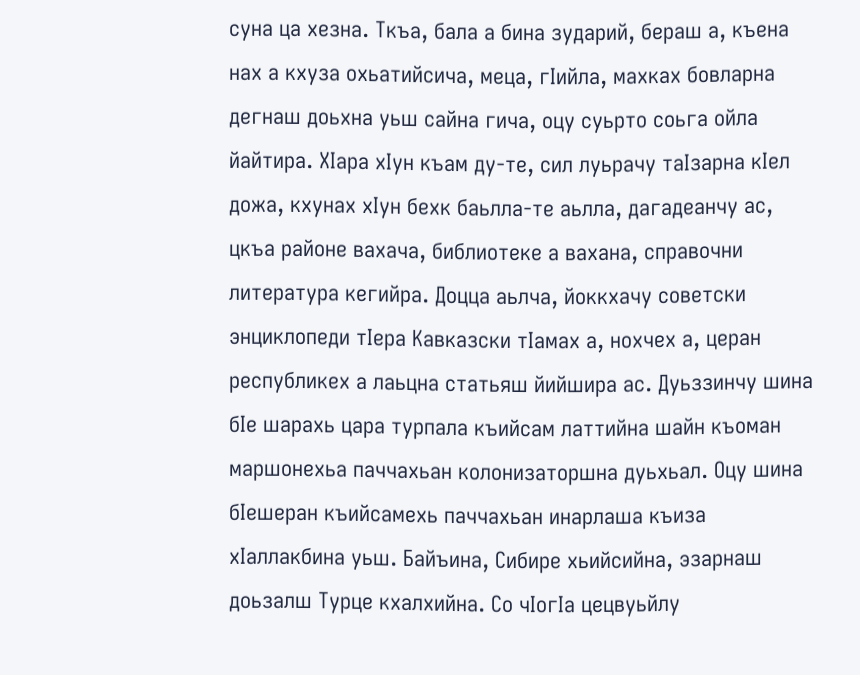суна ца хезна. Ткъа, бала а бина зударий, бераш а, къена нах а кхуза охьатийсича, меца, гІийла, махках бовларна дегнаш доьхна уьш сайна гича, оцу суьрто соьга ойла йайтира. ХІара хІун къам ду-те, сил луьрачу таІзарна кІел дожа, кхунах хІун бехк баьлла-те аьлла, дагадеанчу ас, цкъа районе вахача, библиотеке а вахана, справочни литература кегийра. Доцца аьлча, йоккхачу советски энциклопеди тІера Кавказски тІамах а, нохчех а, церан республикех а лаьцна статьяш йийшира ас. Дуьззинчу шина бІе шарахь цара турпала къийсам латтийна шайн къоман маршонехьа паччахьан колонизаторшна дуьхьал. Оцу шина бІешеран къийсамехь паччахьан инарлаша къиза хІаллакбина уьш. Байъина, Сибире хьийсийна, эзарнаш доьзалш Турце кхалхийна. Со чІогІа цецвуьйлу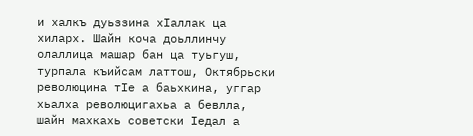и халкъ дуьззина хІаллак ца хиларх. Шайн коча доьллинчу олаллица машар бан ца туьгуш, турпала къийсам латтош, Октябрьски революцина тІе а баьхкина, уггар хьалха революцигахьа а бевлла, шайн махкахь советски Іедал а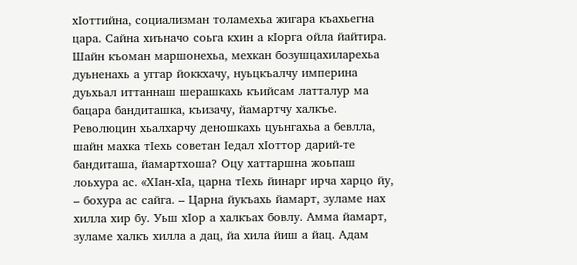хІоттийна, социализман толамехьа жигара къахьегна цара. Сайна хиъначо соьга кхин а кІорга ойла йайтира. Шайн къоман маршонехьа, мехкан бозушцахиларехьа дуьненахь а уггар йоккхачу, нуьцкъалчу империна дуьхьал иттаннаш шерашкахь къийсам латталур ма бацара бандиташка, къизачу, йамартчу халкъе. Революцин хьалхарчу деношкахь цуьнгахьа а бевлла, шайн махка тІехь советан Іедал хІоттор дарий-те бандиташа, йамартхоша? Оцу хаттаршна жоьпаш лоьхура ас. «ХІан-хІа, царна тІехь йинарг ирча харцо йу, – бохура ас сайга. – Царна йукъахь йамарт, зуламе нах хилла хир бу. Уьш хІор а халкъах бовлу. Амма йамарт, зуламе халкъ хилла а дац, йа хила йиш а йац. Адам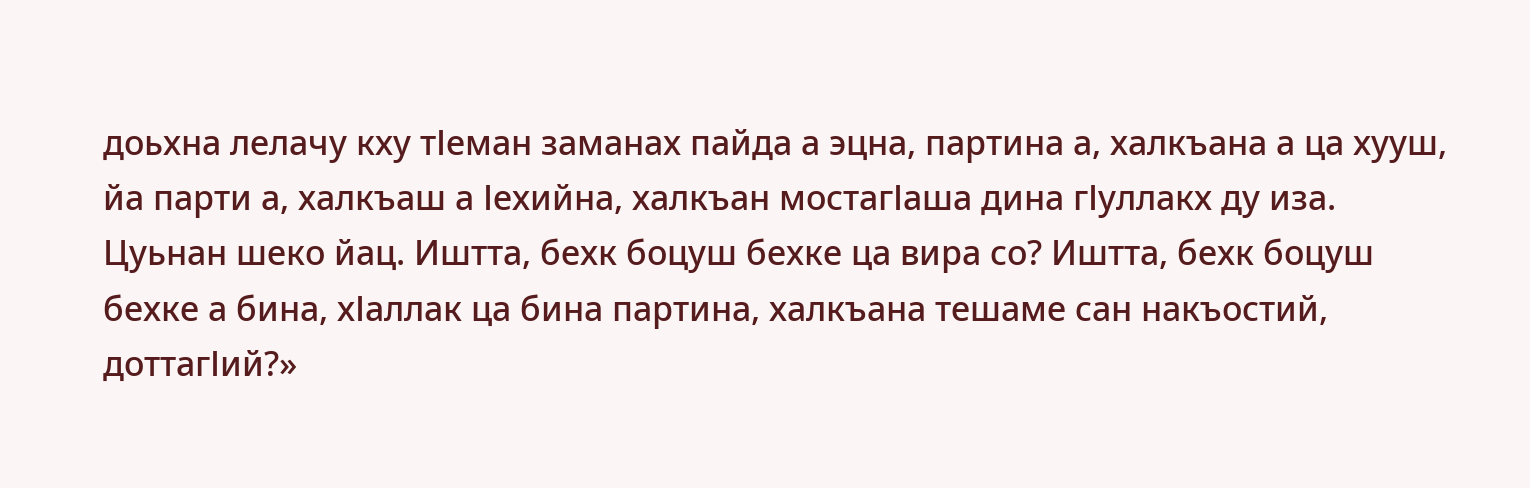доьхна лелачу кху тІеман заманах пайда а эцна, партина а, халкъана а ца хууш, йа парти а, халкъаш а Іехийна, халкъан мостагІаша дина гІуллакх ду иза. Цуьнан шеко йац. Иштта, бехк боцуш бехке ца вира со? Иштта, бехк боцуш бехке а бина, хІаллак ца бина партина, халкъана тешаме сан накъостий, доттагІий?»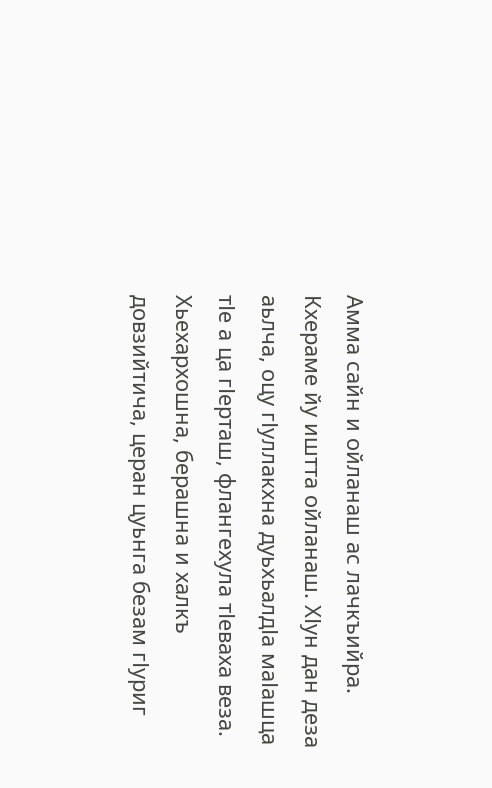Амма сайн и ойланаш ас лачкъийра. Кхераме йу иштта ойланаш. ХІун дан деза аьлча, оцу гІуллакхна дуьхьалдІа маІашца тІе а ца гІерташ, флангехула тІеваха веза. Хьехархошна, берашна и халкъ довзийтича, церан цуьнга безам гІуриг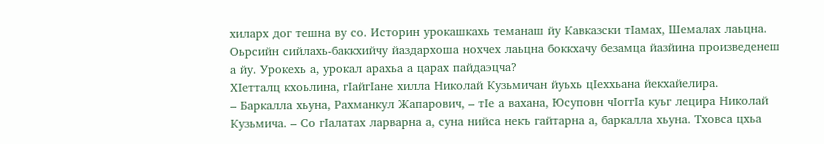хиларх дог тешна ву со. Историн урокашкахь теманаш йу Кавказски тІамах, Шемалах лаьцна. Оьрсийн сийлахь-баккхийчу йаздархоша нохчех лаьцна боккхачу безамца йазйина произведенеш а йу. Урокехь а, урокал арахьа а царах пайдаэцча?
ХІетталц кхоьлина, гІайгІане хилла Николай Кузьмичан йуьхь цІеххьана йекхайелира.
– Баркалла хьуна, Рахманкул Жапарович, – тIe а вахана, Юсуповн чІоггІа куьг лецира Николай Кузьмича. – Со гІалатах ларварна а, суна нийса некъ гайтарна а, баркалла хьуна. Тховса цхьа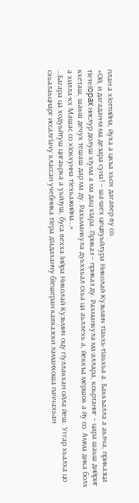план а хІоттийна, йуха а цкъа хьох дагавер ву со.
«Ой, и дагадан-м ма дезара суна! – ша-шех цецвуьйлура Николай Кузьмич тІаьхь-тІаьхьа а. Баккъалла а аьлча, приказца тIeтeІopax нислур долуш хІума а ма дац хІара. Приказ – приказ ду. Рахманкула ма-аллара, коьртаниг – цара шаьш дийриг кхеташ, шаьш дечух тешаш дар ма ду. Рахьманкула дуьххьал схьа ца аьллехь а, йеккъа мершок а йу со. Амма дика болх а хилла-кх Машас со хІокхунна тІехьажийна…»
…Багара ца ходуьйтуш цигаьрка а уьйзуш, буса вехха Іийра Николай Кузьмич оцу гІуллакхан ойла йеш. Уггар хьалха цо схьалаьцнарг иссалгІачу классан учебника тІера дІадаханчу бІешеран кавказски ламанхоша паччахьан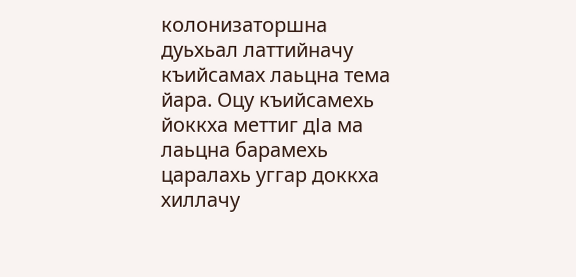колонизаторшна дуьхьал латтийначу къийсамах лаьцна тема йара. Оцу къийсамехь йоккха меттиг дІа ма лаьцна барамехь царалахь уггар доккха хиллачу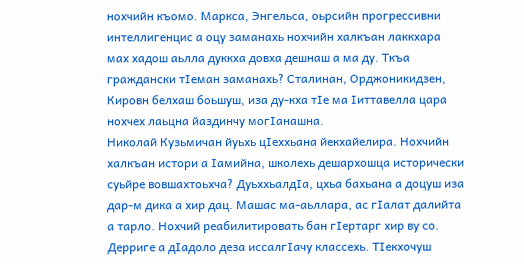нохчийн къомо. Маркса, Энгельса, оьрсийн прогрессивни интеллигенцис а оцу заманахь нохчийн халкъан лаккхара мах хадош аьлла дуккха довха дешнаш а ма ду. Ткъа граждански тІеман заманахь? Сталинан, Орджоникидзен, Кировн белхаш боьшуш, иза ду-кха тІe ма Іиттавелла цара нохчех лаьцна йаздинчу могІанашна.
Николай Кузьмичан йуьхь цІеххьана йекхайелира. Нохчийн халкъан истори а Іамийна, школехь дешархошца исторически суьйре вовшахтоьхча? ДуьххьалдІа, цхьа бахьана а доцуш иза дар-м дика а хир дац. Машас ма-аьллара, ас гІалат далийта а тарло. Нохчий реабилитировать бан гІертарг хир ву со. Дерриге а дІадоло деза иссалгІачу классехь. ТІекхочуш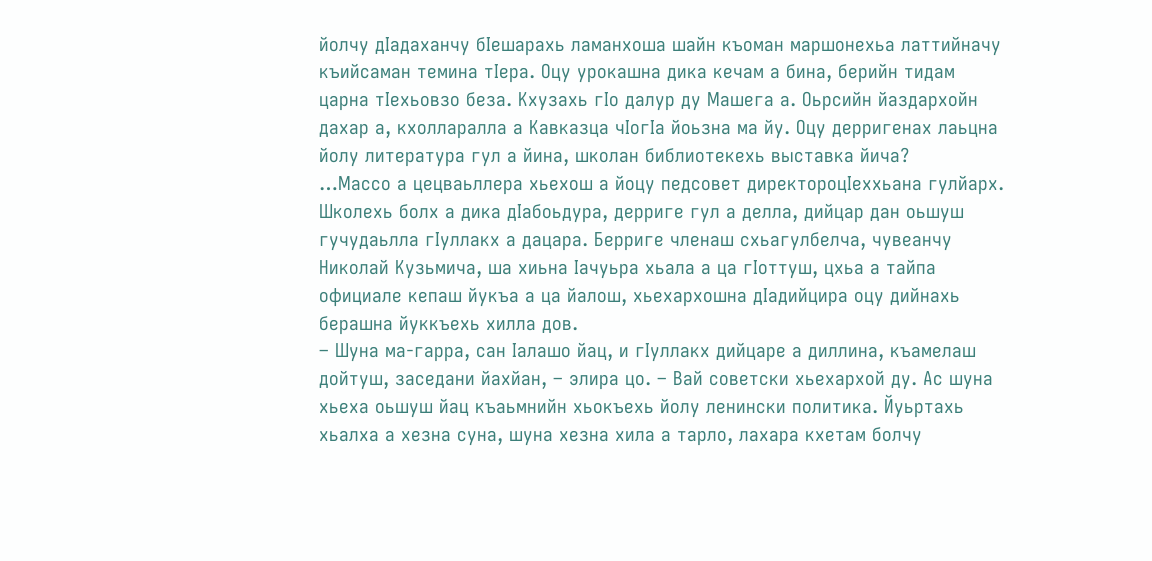йолчу дІадаханчу бІешарахь ламанхоша шайн къоман маршонехьа латтийначу къийсаман темина тІера. Оцу урокашна дика кечам а бина, берийн тидам царна тІехьовзо беза. Кхузахь гІо далур ду Машега а. Оьрсийн йаздархойн дахар а, кхолларалла а Кавказца чIогІа йоьзна ма йу. Оцу дерригенах лаьцна йолу литература гул а йина, школан библиотекехь выставка йича?
…Массо а цецваьллера хьехош а йоцу педсовет директороцIеххьана гулйарх. Школехь болх а дика дІабоьдура, дерриге гул а делла, дийцар дан оьшуш гучудаьлла гІуллакх а дацара. Берриге членаш схьагулбелча, чувеанчу Николай Кузьмича, ша хиьна Іачуьра хьала а ца гІоттуш, цхьа а тайпа официале кепаш йукъа а ца йалош, хьехархошна дІадийцира оцу дийнахь берашна йуккъехь хилла дов.
– Шуна ма-гарра, сан Іалашо йац, и гІуллакх дийцаре а диллина, къамелаш дойтуш, заседани йахйан, – элира цо. – Вай советски хьехархой ду. Ас шуна хьеха оьшуш йац къаьмнийн хьокъехь йолу ленински политика. Йуьртахь хьалха а хезна суна, шуна хезна хила а тарло, лахара кхетам болчу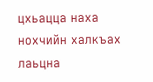цхьацца наха нохчийн халкъах лаьцна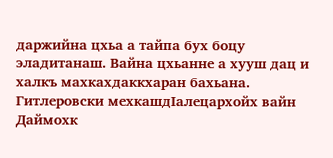даржийна цхьа а тайпа бух боцу эладитанаш. Вайна цхьанне а хууш дац и халкъ махкахдаккхаран бахьана. Гитлеровски мехкашдІалецархойх вайн Даймохк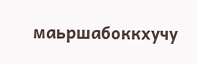маьршабоккхучу